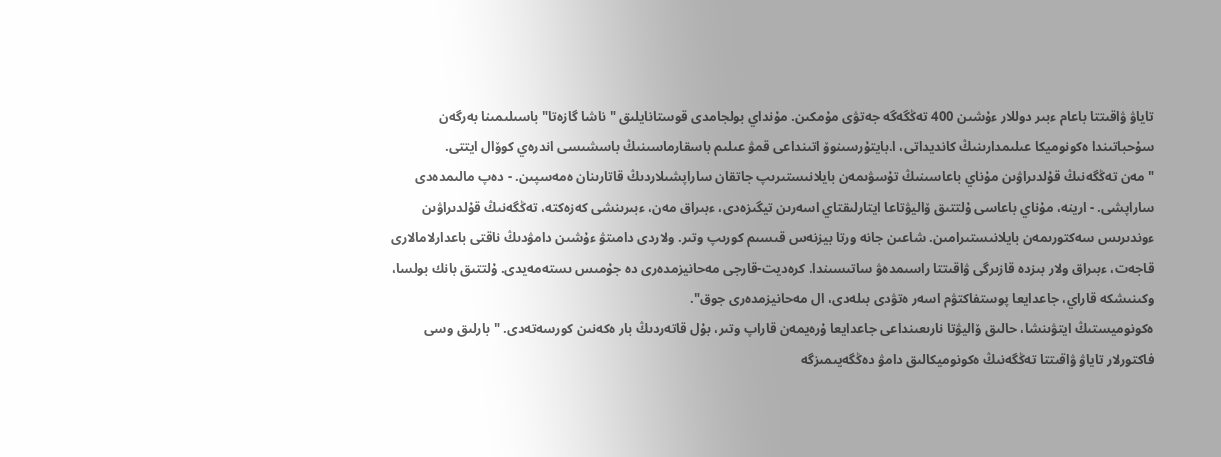تاياۋ ۋاقىتتا باعام ءبىر دوللار ءۇشىن 400 تەڭگەگە جەتۋى مۇمكىن. مۇنداي بولجامدى قوستانايلىق "ناشا گازەتا" باسىلىمىنا بەرگەن سۇحباتىندا ەكونوميكا عىلىمدارىنىڭ كانديداتى، ا.بايتۇرسىنوۆ اتىنداعى قمۋ عىلىم باسقارماسىنىڭ باسشىسى اندرەي كوۆال ايتتى.
"مەن تەڭگەنىڭ قۇلدىراۋىن مۇناي باعاسىنىڭ تۇسۋىمەن بايلانىستىرىپ جاتقان ساراپشىلاردىڭ قاتارىنان ەمەسپىن. - دەپ مالىمدەدى ساراپشى. - ارينە، مۇناي باعاسى ۇلتتىق ۆاليۋتاعا ايتارلىقتاي اسەرىن تيگىزەدى، ءبىراق مەن، ءبىرىنشى كەزەكتە، تەڭگەنىڭ قۇلدىراۋىن ءوندىرىس سەكتورىمەن بايلانىستىرامىن. شاعىن جانە ورتا بيزنەس قىسىم كورىپ وتىر. ولاردى دامىتۋ ءۇشىن دامۋدىڭ ناقتى باعدارلامالارى قاجەت، ءبىراق ولار بىزدە قازىرگى ۋاقىتتا راسىمدەۋ ساتىسىندا. كرەديت-قارجى مەحانيزمدەرى دە جۇمىس ىستەمەيدى. ۇلتتىق بانك بولسا، وكىنىشكە قاراي، جاعدايعا پوستفاكتۋم اسەر ەتۋدى بىلەدى، ال مەحانيزمدەرى جوق".
ەكونوميستىڭ ايتۋىنشا، حالىق ۆاليۋتا نارىعىنداعى جاعدايعا ۇرەيمەن قاراپ وتىر، بۇل قاتەردىڭ بار ەكەنىن كورسەتەدى. "بارلىق وسى فاكتورلار تاياۋ ۋاقىتتا تەڭگەنىڭ ەكونوميكالىق دامۋ دەڭگەيىمىزگە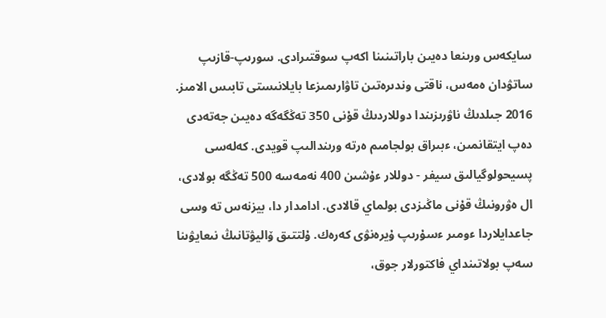سايكەس ورىنعا دەيىن باراتىنىنا اكەپ سوقتىرادى. سورىپ-قازىپ ساتۋدان ەمەس، ناقتى وندىرەتىن تاۋارىمىزعا بايلانىستى تابىس الامىز. 2016 جىلدىڭ ناۋرىزىندا دوللاردىڭ قۇنى 350 تەڭگەگە دەيىن جەتەدى دەپ ايتقانمىن، ءبىراق بولجامىم ەرتە ورىندالىپ قويدى. كەلەسى پسيحولوگيالىق سيفر - دوللار ءۇشىن 400 نەمەسە 500 تەڭگە بولادى، ال ەۋرونىڭ قۇنى ماڭىزدى بولماي قالادى. ادامدار دا، بيزنەس تە وسى جاعدايلاردا ءومىر ءسۇرىپ ۇيرەنۋى كەرەك. ۇلتتىق ۆاليۋتانىڭ نىعايۋىنا سەپ بولاتىنداي فاكتورلار جوق،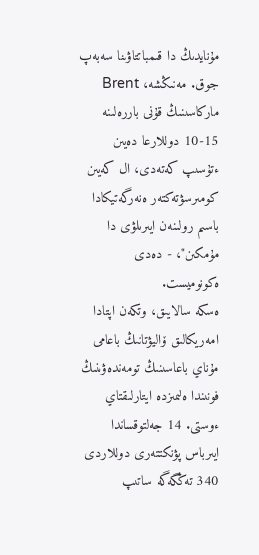مۇنايدىڭ دا قىمباتتاۋىنا سەبەپ جوق. مەنىڭشە، Brent ماركاسىنىڭ قۇنى باررەلىنە 15-10 دوللارعا دەيىن ءتۇسىپ كەتەدى، ال كەيىن كومىرسۋتەكتەر ەنەرگەتيكادا باسىم رولىنەن ايىرىلۋى دا مۇمكىن"، - دەدى ەكونوميست.
ەسكە سالايىق، وتكەن اپتادا امەريكالىق ۆاليۋتانىڭ باعامى مۇناي باعاسىنىڭ تومەندەۋىنىڭ فونىندا ەلىمىزدە ايتارلىقتاي ءوستى. 14 جەلتوقساندا ايىرباس پۋنكتتەرى دوللاردى 340 تەڭگەگە ساتىپ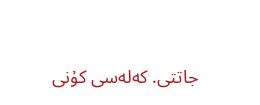جاتتى. كەلەسى كۇنى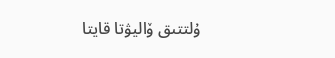ۇلتتىق ۆاليۋتا قايتا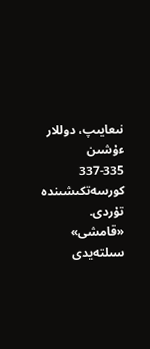نىعايىپ، دوللار ءۇشىن 335-337 كورسەتكىشىندە تۇردى.
«قامشى» سىلتەيدى